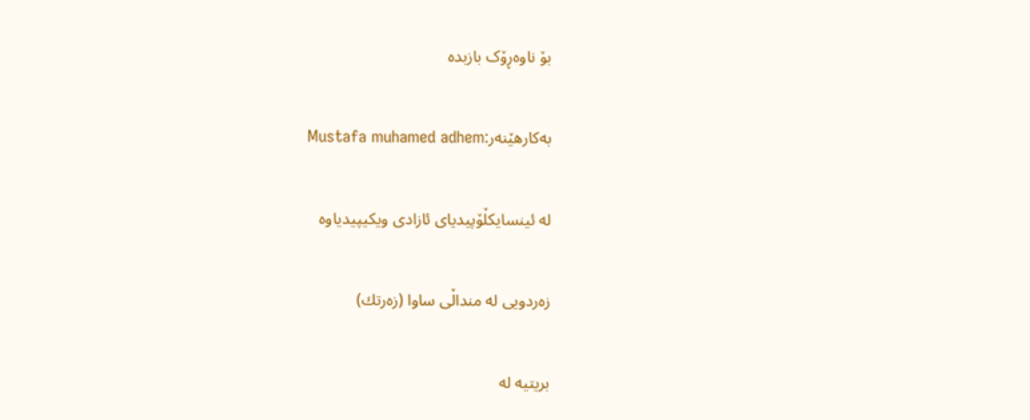بۆ ناوەڕۆک بازبدە

بەکارھێنەر:Mustafa muhamed adhem

لە ئینسایکڵۆپیدیای ئازادی ویکیپیدیاوە

زەردویی لە منداڵی ساوا (زەرتك)

بریتیە لە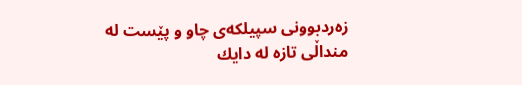زەردبوونی سپیلکەی چاو و پێست لە منداڵی تازە لە دایك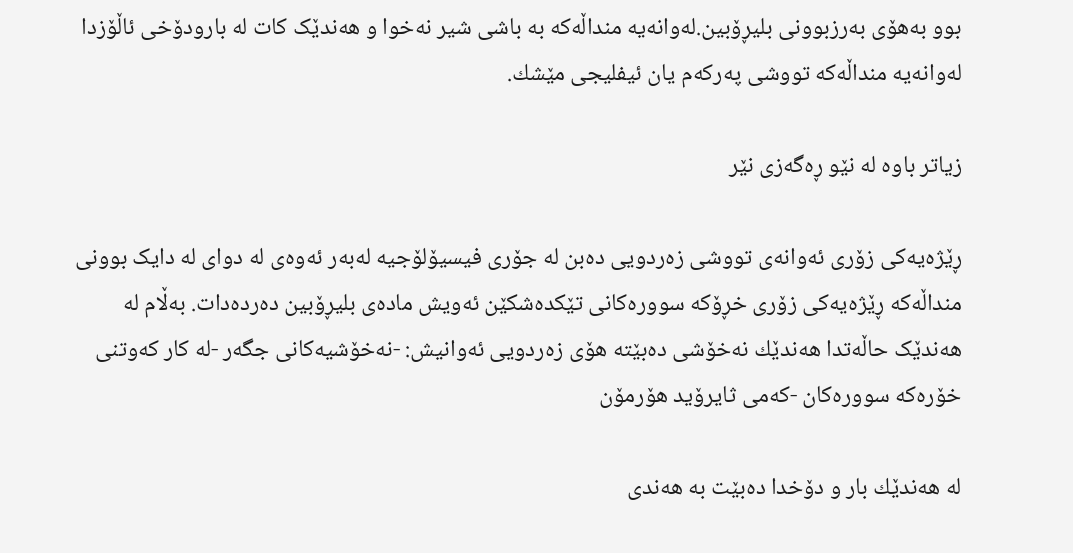بوو بەھۆی بەرزبوونی بلیڕۆبین.لەوانەیە منداڵەکە بە باشی شیر نەخوا و ھەندێک کات لە بارودۆخی ئاڵۆزدا لەوانەیە منداڵەکە تووشی پەرکەم یان ئیفلیجی مێشك.

زیاتر باوە لە نێو ڕەگەزی نێر

ڕێژەیەکی زۆری ئەوانەی تووشی زەردویی دەبن لە جۆری فیسیۆلۆجیە لەبەر ئەوەی لە دوای لە دایک بوونی منداڵەکە ڕێژەیەکی زۆری خڕۆکە سوورەکانی تێکدەشکێن ئەویش مادەی بلیڕۆبین دەردەدات. بەڵام لە ھەندێک حاڵەتدا ھەندێك نەخۆشی دەبێتە ھۆی زەردویی ئەوانیش: -نەخۆشیەکانی جگەر -لە کار کەوتنی خۆرەکە سوورەکان -کەمی ثایرۆید ھۆرمۆن

لە ھەندێك بار و دۆخدا دەبێت بە ھەندی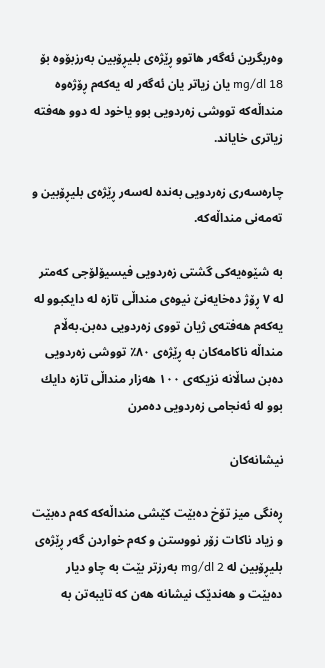وەربگرین ئەگەر ھاتوو ڕێژەی بلیڕۆبین بەرزبۆوە بۆ mg/dl 18 یان زیاتر یان ئەگەر لە یەکەم ڕۆژەوە منداڵەکە تووشی زەردویی بوو یاخود لە دوو ھەفتە زیاتری خایاند.

چارەسەری زەردویی بەندە لەسەر ڕێژەی بلیڕۆبین و تەمەنی منداڵەکە.

بە شێوەیەکی گشتی زەردویی فیسیۆلۆجی کەمتر لە ٧ ڕۆژ دەخایەنێ نیوەی منداڵی تازە لە دایكبوو لە یەکەم ھەفتەی ژیان تووی زەردویی دەبن.بەڵام منداڵە ناکامەکان بە ڕێژەی ٨٠٪ تووشی زەردویی دەبن ساڵانە نزیکەی ١٠٠ ھەزار منداڵی تازە دایك بوو لە ئەنجامی زەردویی دەمرن

نیشانەکان

ڕەنگی میز تۆخ دەبێت کێشی منداڵەکە کەم دەبێت و زیاد ناکات زۆر نووستن و کەم خواردن گەر ڕێژەی بلیڕۆبین لە mg/dl 2 بەرزتر بێت بە چاو دیار دەبێت و ھەندێک نیشانە ھەن کە تایبەتن بە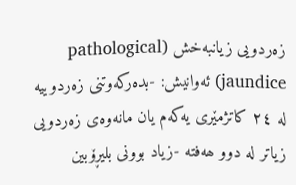زەردویی زیانبەخش (pathological jaundice) ئەوانیش: -بدەرکەوتنی زەردوییە لە ٢٤ کاتژمێری یەکەم یان مانەوەی زەردویی زیاتر لە دوو ھەفتە -زیاد بوونی بلیڕۆبین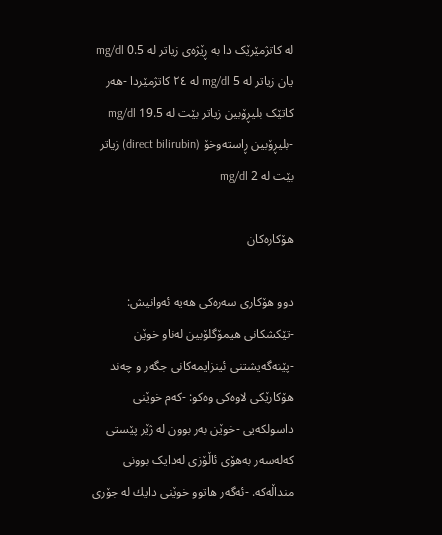لە کاتژمێرێک دا بە ڕێژەی زیاتر لە 0.5 mg/dl یان زیاتر لە 5 mg/dl لە ٢٤ کاتژمێردا -ھەر کاتێک بلیڕۆبین زیاتر بێت لە 19.5 mg/dl -بلیڕۆبین ڕاستەوخۆ (direct bilirubin) زیاتر بێت لە 2 mg/dl

ھۆکارەکان

دوو ھۆکاری سەرەکی ھەیە ئەوانیش: -تێکشکانی ھیمۆگلۆبین لەناو خوێن -پێنەگەیشتنی ئینزایمەکانی جگەر و چەند ھۆکارێکی لاوەکی وەکو: -کەم خوێنی داسولکەیی -خوێن بەر بوون لە ژێر پێستی کەلەسەر بەھۆی ئاڵۆزی لەدایک بوونی منداڵەکە. -ئەگەر ھاتوو خوێنی دایك لە جۆری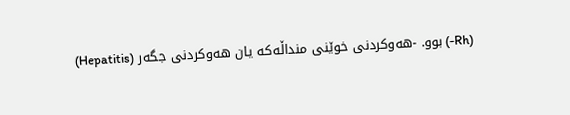(Rh-) بوو. -ھەوکردنی خوێنی منداڵەکە یان ھەوکردنی جگەر (Hepatitis)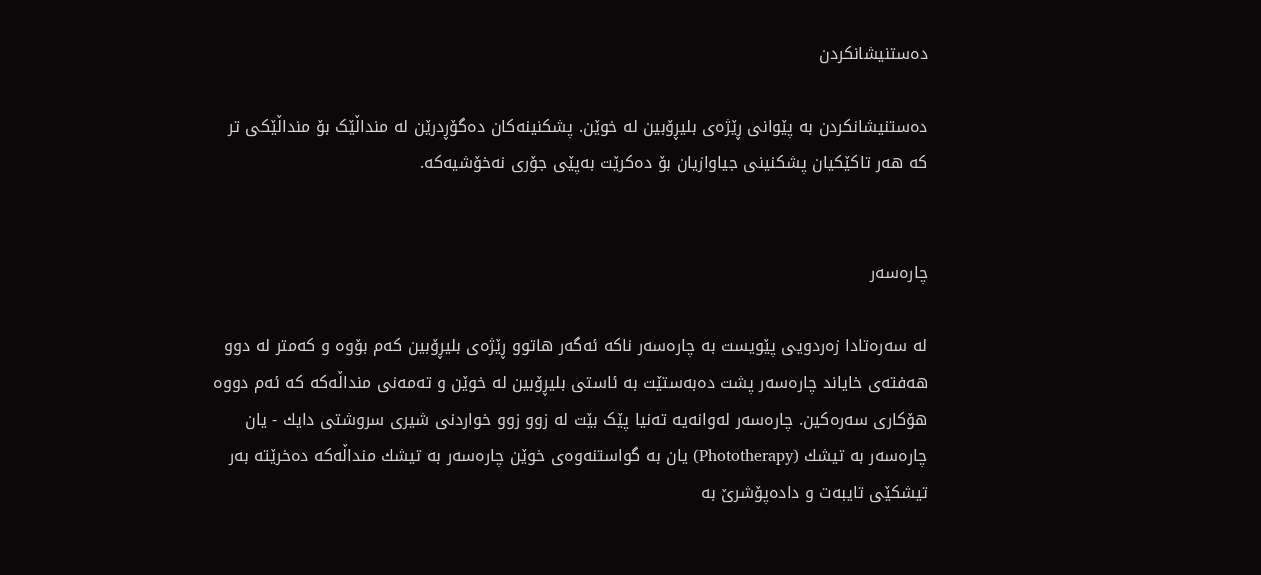دەستنیشانکردن

دەستنیشانکردن بە پێوانی ڕێژەی بلیڕۆبین لە خوێن. پشکنینەکان دەگۆڕدرێن لە منداڵێک بۆ منداڵێکی تر کە ھەر تاکێکیان پشکنینی جیاوازیان بۆ دەکرێت بەپێی جۆری نەخۆشیەکە.


چارەسەر

لە سەرەتادا زەردویی پێویست بە چارەسەر ناکە ئەگەر ھاتوو ڕێژەی بلیڕۆبین کەم بۆوە و کەمتر لە دوو ھەفتەی خایاند چارەسەر پشت دەبەستێت بە ئاستی بلیڕۆبین لە خوێن و تەمەنی منداڵەکە کە ئەم دووە ھۆکاری سەرەکین. چارەسەر لەوانەیە تەنیا پێک بێت لە زوو زوو خواردنی شیری سروشتی دایك - یان چارەسەر بە تیشك (Phototherapy) یان بە گواستنەوەی خوێن چارەسەر بە تیشك منداڵەکە دەخرێتە بەر تیشکێی تایبەت و دادەپۆشرێ بە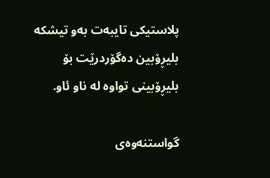پلاستیکی تایبەت بەو تیشکە بلیڕۆبین دەگۆردرێت بۆ بلیڕۆبینی تواوە لە ناو ئاو.

گواستنەوەی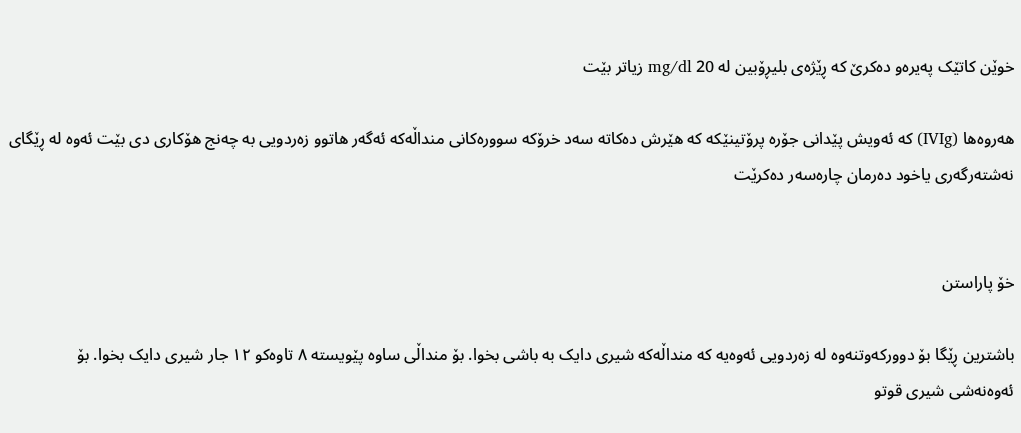خوێن کاتێک پەیرەو دەکرێ کە ڕێژەی بلیڕۆبین لە 20 mg/dl زیاتر بێت

ھەروەھا (IVIg) کە ئەویش پێدانی جۆرە پرۆتینێکە کە ھێرش دەکاتە سەد خرۆکە سوورەکانی منداڵەکە ئەگەر ھاتوو زەردویی بە چەنج ھۆکاری دی بێت ئەوە لە ڕێگای نەشتەرگەری یاخود دەرمان چارەسەر دەکرێت


خۆ پاراستن

باشترین ڕێگا بۆ دوورکەوتنەوە لە زەردویی ئەوەیە کە منداڵەکە شیری دایک بە باشی بخوا. بۆ منداڵی ساوە پێویستە ٨ تاوەکو ١٢ جار شیری دایک بخوا. بۆ ئەوەنەشی شیری قوتو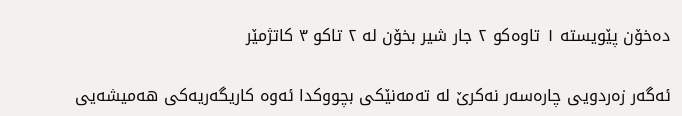دەخۆن پێویستە ١ تاوەکو ٢ جار شیر بخۆن لە ٢ تاکو ٣ کاتژمێر

ئەگەر زەردویی چارەسەر نەکرێ لە تەمەنێکی بچووکدا ئەوە کاریگەریەکی ھەمیشەیی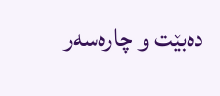دەبێت و چارەسەر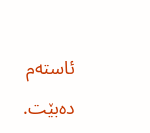ئاستەم دەبێت.